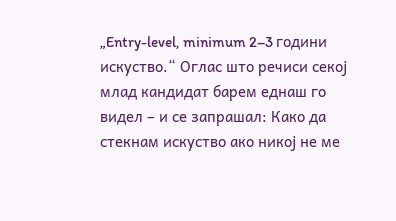„Entry-level, minimum 2–3 години искуство.“ Оглас што речиси секој млад кандидат барем еднаш го видел – и се запрашал: Како да стекнам искуство ако никој не ме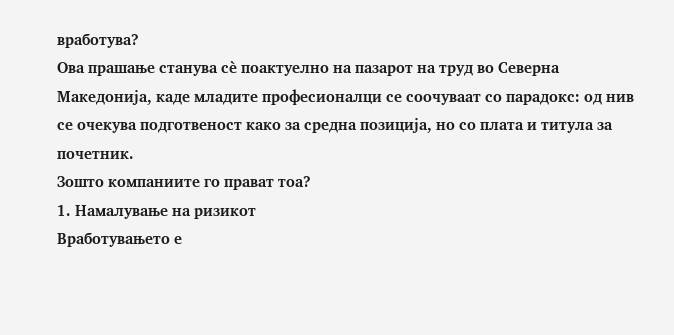вработува?
Ова прашање станува сè поактуелно на пазарот на труд во Северна Македонија, каде младите професионалци се соочуваат со парадокс: од нив се очекува подготвеност како за средна позиција, но со плата и титула за почетник.
Зошто компаниите го прават тоа?
1. Намалување на ризикот
Вработувањето е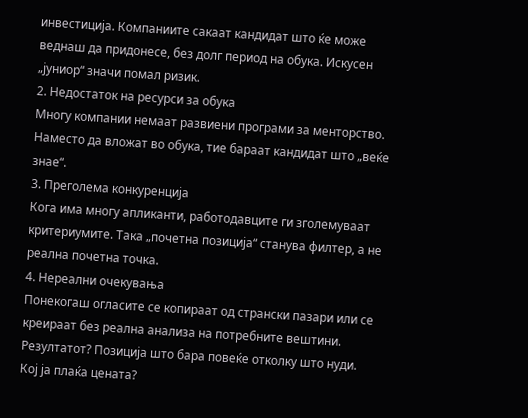инвестиција. Компаниите сакаат кандидат што ќе може веднаш да придонесе, без долг период на обука. Искусен „јуниор“ значи помал ризик.
2. Недостаток на ресурси за обука
Многу компании немаат развиени програми за менторство. Наместо да вложат во обука, тие бараат кандидат што „веќе знае“.
3. Преголема конкуренција
Кога има многу апликанти, работодавците ги зголемуваат критериумите. Така „почетна позиција“ станува филтер, а не реална почетна точка.
4. Нереални очекувања
Понекогаш огласите се копираат од странски пазари или се креираат без реална анализа на потребните вештини. Резултатот? Позиција што бара повеќе отколку што нуди.
Кој ја плаќа цената?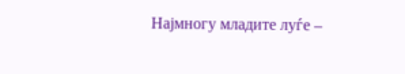Најмногу младите луѓе –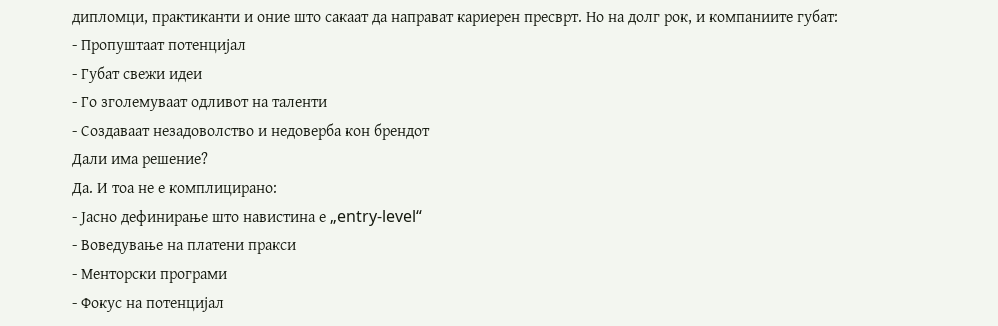дипломци, практиканти и оние што сакаат да направат кариерен пресврт. Но на долг рок, и компаниите губат:
- Пропуштаат потенцијал
- Губат свежи идеи
- Го зголемуваат одливот на таленти
- Создаваат незадоволство и недоверба кон брендот
Дали има решение?
Да. И тоа не е комплицирано:
- Јасно дефинирање што навистина е „entry-level“
- Воведување на платени пракси
- Менторски програми
- Фокус на потенцијал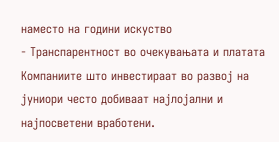наместо на години искуство
- Транспарентност во очекувањата и платата
Компаниите што инвестираат во развој на јуниори често добиваат најлојални и најпосветени вработени.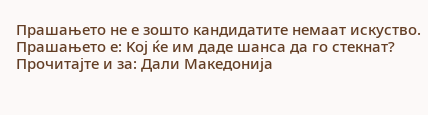Прашањето не е зошто кандидатите немаат искуство. Прашањето е: Kој ќе им даде шанса да го стекнат?
Прочитајте и за: Дали Македонија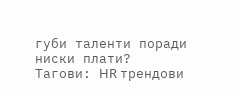губи таленти поради ниски плати?
Тагови: HR трендови